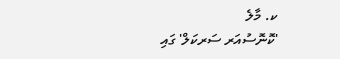ކ. މާލެ
'ކޮނޮސުއަރ ސަރކަލް' ގައި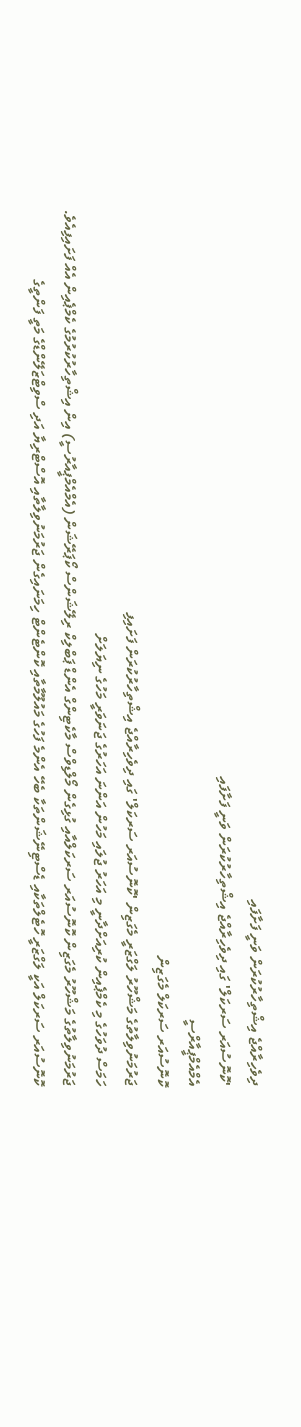ދިވެހިރާއްޖެ އިޝްތިހާރުކުރަން ވަނީ ފަށާފައި
'ކޮނޮސުއަރ ސަރކަލް' ގައި ދިވެހިރާއްޖެ އިޝްތިހާރުކުރަން ވަނީ ފަށާފައި
އެމްއެމްޕީއާރްސީ
ކޮނޮސުއަރ ސަރކަލް މެގަޒިން
ޖަރުމަނުވިލާތުގެ މަޝްހޫރު ލަގްޒަރީ މެގަޒިން 'ކޮނޮސުއަރ ސަރކަލް' ގައި ދިވެހިރާއްޖެ އިޝްތިހާރުކުރަން ފަށައިފި
ހަމަސް ދުވަހުގެ މި ކެމްޕެއިން ކުރިއަށްދާނީ މި އަހަރު ޖުލައި މަހުން އަންނަ އަހަރުގެ ޖަނަވަރީ މަހުގެ ނިޔަލަށް
ޖަރުމަނުވިލާތުގެ މަޝްހޫރު މެގަޒިން ކޮނޮސުއަރ ސަރކަލްއާއި ގުޅިގެން މޯލްޑިވްސް މާކެޓިންގް އެންޑް ޕަބްލިކް ރިލޭޝަންސް ކޯޕަރޭޝަން (އެމްއެމްޕީއާރުސީ) އިން އިޝްތިހާރުކުރުމުގެ ކެމްޕެއިން އެއް ފަށައިފިއެވެ.
ކޮނޮސުއަރ ސަރކަލް އަކީ ލަގްޒަރީ ހޮޓެލްތަކާއި ޑެސްޓިނޭޝަންތަކާ ބެހޭ އެންމެ ފަހުގެ މައުލޫމާތާއި ކޮންޓެންޓް ހިމަނައިގެން ޖަރުމަނުވިލާތާއި އޮސްޓްރިޔާ އަދި ސްވިޓްޒަލޭންޑްގެ މަތީ ފަންތީގެ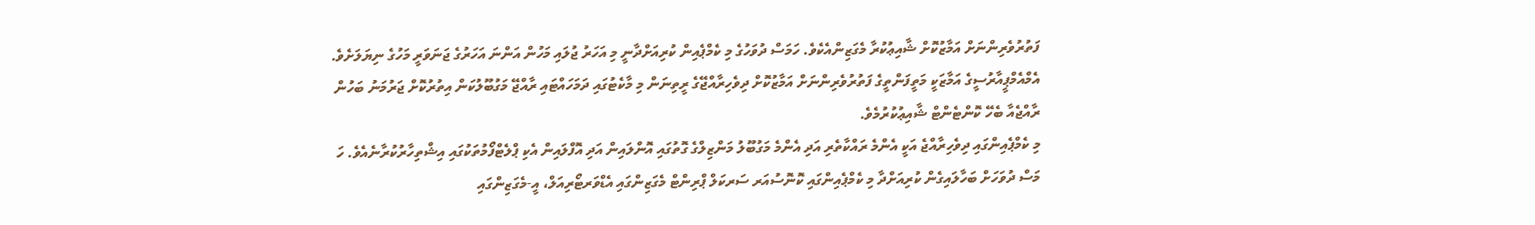ފަތުރުވެރިންނަށް އަމާޒުކޮށް ޝާއިޢުކުރާ މެގަޒިންއެކެވެ. ހަމަސް ދުވަހުގެ މި ކެމްޕެއިން ކުރިއަށްދާނީ މި އަހަރު ޖުލައި މަހުން އަންނަ އަހަރުގެ ޖަނަވަރީ މަހުގެ ނިޔަލަށެވެ. އެމްއެމްޕީއާރުސީގެ އަމާޒަކީ މަތީފަންތީގެ ފަތުރުވެރިންނަށް އަމާޒުކޮށް ދިވެހިރާއްޖޭގެ ރީތިނަން މި މާކެޓުގައި ދަމަހައްޓައި ރާއްޖޭ މަގުބޫލުކަން އިތުރުކޮށް ޖަރުމަނު ބަހުން ރާއްޖެއާ ބެހޭ ކޮންޓެންޓް ޝާއިޢުކުރުމެވެ.
މި ކެމްޕެއިންގައި ދިވެހިރާއްޖެ އަކީ އެންމެ ރައްކާތެރި އަދި އެންމެ މަގުބޫލު މަންޒިލްގެ ގޮތުގައި އޮންލައިން އަދި އޮފްލައިން އެކި ޕްލެޓްފޯމުތަކުގައި އިޝްތިހާރުކުރާނެއެވެ. ހަ މަސް ދުވަހަށް ބަހާލައިގެން ކުރިއަށްދާ މި ކެމްޕެއިންގައި ކޮނޮސުއަރ ސަރކަލް ޕްރިންޓް މެގަޒިންގައި އެޑްވަރޓޯރިއަލް، އީ-މެގަޒިންގައި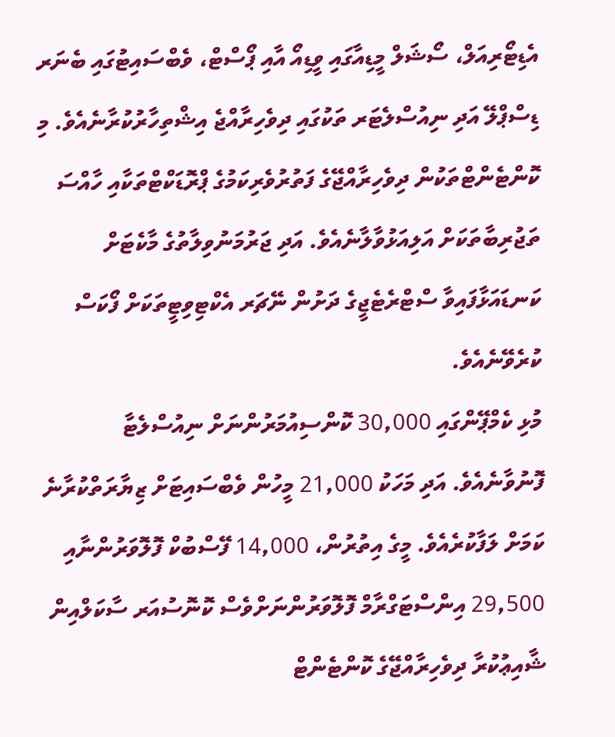އެޑިޓޯރިއަލް، ސޯޝަލް މީޑިއާގައި ވީޑިއޯ އާއި ޕޯސްޓް، ވެބްސައިޓުގައި ބެނަރ ޑިސްޕްލޭ އަދި ނިއުސްލެޓަރ ތަކުގައި ދިވެހިރާއްޖެ އިޝްތިހާރުކުރާނެއެވެ. މި ކޮންޓެންޓްތަކުން ދިވެހިރާއްޖޭގެ ފަތުރުވެރިކަމުގެ ޕްރޮޑަކްޓްތަކާއި ހާއްސަ ތަޖުރިބާތަކަށް އަލިއަޅުވާލާނެއެވެ. އަދި ޖަރުމަނުވިލާތުގެ މާކެޓަށް ކަނޑައަޅާފައިވާ ސްޓްރެޓެޖީގެ ދަށުން ނޭޗަރ އެކްޓިވިޓީތަކަށް ފޯކަސް ކުރެވޭނެއެވެ.
މުޅި ކެމްޕޭންގައި 30,000 ކޮންސިއުމަރުންނަށް ނިއުސްލެޓާ ފޮނުވާނެއެވެ. އަދި މަހަކު 21,000 މީހުން ވެބްސައިޓަށް ޒިޔާރަތްކުރާނެ ކަމަށް ލަފާކުރެއެވެ. މީގެ އިތުރުން، 14,000 ފޭސްބުކް ފޮލޮވަރުންނާއި 29,500 އިންސްޓަގްރާމް ފޮލޮވަރުންނަށްވެސް ކޮނޮސުއަރ ސާކަލްއިން ޝާއިޢުކުރާ ދިވެހިރާއްޖޭގެ ކޮންޓެންޓް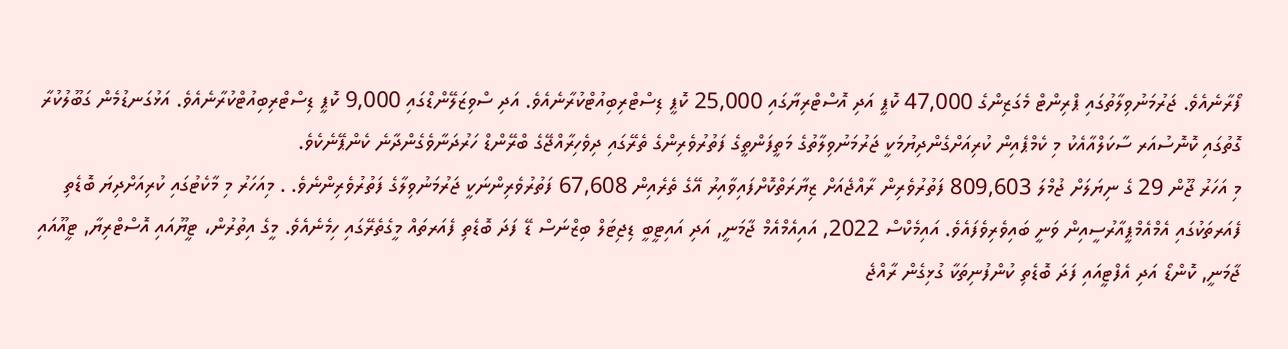ފޯރާނެއެވެ. ޖަރުމަނުވިލާތުގައި ޕްރިންޓް މެގަޒިންގެ 47,000 ކޮޕީ އަދި އޮސްޓްރިޔާގައި 25,000 ކޮޕީ ޑިސްޓްރިބިއުޓްކުރާނެއެވެ. އަދި ސްވިޒަލޭންޑްގައި 9,000 ކޮޕީ ޑިސްޓްރިބިއުޓްކުރާނެއެވެ. އަޅުގަނޑުމެން ގަބޫލުކުރާ ގޮތުގައި ކޮނޮސުއަރ ސާކަލްއާއެކު މި ކެމްޕެއިން ކުރިއަށްގެންދިޔުމަކީ ޖަރުމަނުވިލާތުގެ މަތީފަންތީގެ ފަތުރުވެރިންގެ ތެރޭގައި ދިވެހިރާއްޖޭގެ ބްރޭންޑް ހަރުދަނާވެގެންދާނެ ކެންޕޭނެކެވެ.
މި އަހަރު ޖޫން 29 ގެ ނިޔަލަށް ޖުމްލަ 809,603 ފަތުރުވެރިން ރާއްޖެއަށް ޒިޔާރަތްކޮށްފައިވާއިރު އޭގެ ތެރެއިން 67,608 ފަތުރުވެރިންނަކީ ޖަރުމަނުވިލާގެ ފަތުރުވެރިންނެވެ. . މިއަހަރު މި މާކެޓުގައި ކުރިއަށްދިޔަ ބޮޑެތި ފެއަރތަކުގައި އެމްއެމްޕީއާރުސީއިން ވަނީ ބައިވެރިވެފައެވެ. އައިމެކްސް 2022, އައިއެމްއެމް ޖާމަނީ, އަދި އައިޓީބީ ޑިޖިޓަލް ބިޒްނަސް ޑޭ ފަދަ ބޮޑެތި ފެއަރތައް މީގެތެރޭގައި ހިމެނެއެވެ. މީގެ އިތުރުން، ޓީޔޫއައި އޮސްޓްރިޔާ, ޓީއޫއައި ޖާމަނީ, ކޮންޑޯ އަދި އެފްޓީއައި ފަދަ ބޮޑެތި ކުންފުނިތަކާ ގުޅިގެން ރާއްޖެ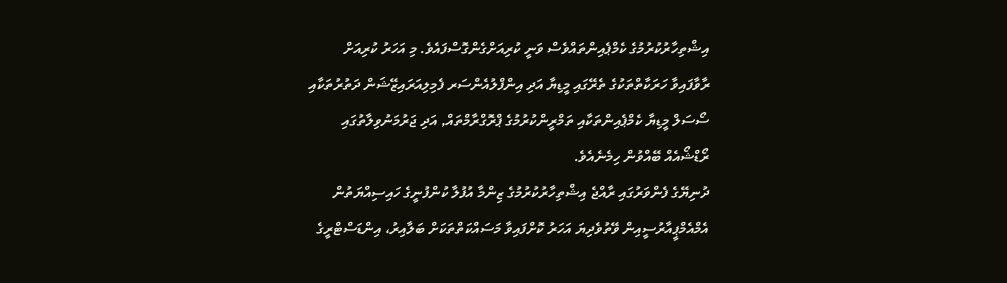އިޝްތިހާރުކުރުމުގެ ކެމްޕެއިންތައްވެސް ވަނީ ކުރިއަށްގެންގޮސްފައެވެ. މި އަހަރު ކުރިއަށް ރާވާފައިވާ ހަރަކާތްތަކުގެ ތެރޭގައި މީޑިޔާ އަދި އިންފްލުއެންސަރ ފެމިލިއަރައިޒޭޝަން ދަތުރުތަކާއި ސޯސަލް މީޑިޔާ ކެމްޕެއިންތަކާއި ތަމްރީންކުރުމުގެ ޕްރޮގްރާމްތައް, އަދި ޖަރުމަނުވިލާތުގައި ރޯޑްޝޯއެއް ބޭއްވުން ހިމެނެއެވެ.
ދުނިޔޭގެ ފެންވަރުގައި ރާއްޖެ އިޝްތިހާރުކުރުމުގެ ޒިންމާ އުފުލާ ކުންފުނީގެ ހައިސިއްޔަތުން އެމްއެމްޕީއާރުސީއިން ވޭތުވެދިޔަ އަހަރު ކޮށްފައިވާ މަސައްކަތްތަކަށް ބަލާއިރު، އިންޑަސްޓްރީގެ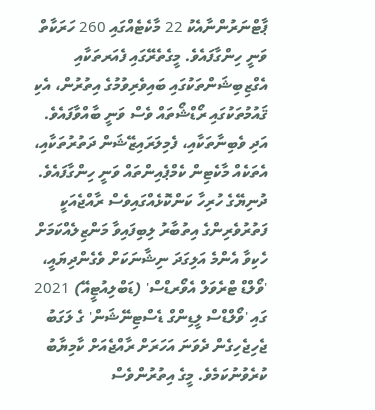ޕާޓްނަރުންނާއެކު 22 މާކެޓެއްގައި 260 ހަރަކާތް ވަނީ ހިންގާފައެވެ. މީގެތެރޭގައި ފެއަރތަކާއި އެގްޒިބިޝަންތަކުގައި ބައިވެރިވުމުގެ އިތުރުން، އެކި ޤައުމުތަކުގައި ރޯޑްޝޯތައް ވެސް ވަނީ ބާއްވާފައެވެ. އަދި ވެބިނާތަކާއި، ފެމިލަރައިޒޭޝަން ދަތުރުތަކާއި، އެތަކެއް މާކެޓިން ކެމްޕެއިންތައް ވަނީ ހިންގާފައެވެ. ދުނިޔޭގެ ހުރިހާ ކަންކޮޅެއްގައިވެސް ރާއްޖެއަކީ ފަތުރުވެރިންގެ އިތުބާރު ލިބިފައިވާ މަންޒިލެއްކަމަށް ހެކިވާ އެންމެ އަލިގަދަ ނިޝާނަކަށް ވެގެންދިޔައީ، 'ވޯލްޑް ޓްރެވަލް އެވޯރޑްސް' (ޑަބްލިއުޓީއޭ) 2021 ގައި 'ވޯލްޑްސް ލީޑިންގް ޑެސްޓިނޭޝަން' ގެ ލަގަބު ޖެހިޖެހިގެން ދެވަނަ އަހަރަށް ރާއްޖެއަށް ކާމިޔާބު ކުރެވުނުކަމެވެ. މީގެ އިތުރުންވެސް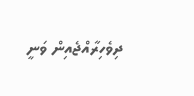ދިވެހިރާއްޖެއިން ވަނީ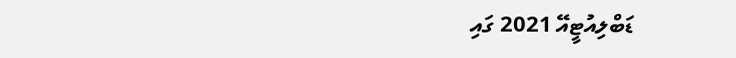ޑަބްލިއުޓީއޭ 2021 ގައި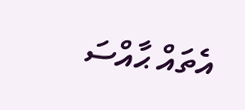އެތައް ޙާއްސަ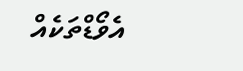އެވޯޑްތަކެއް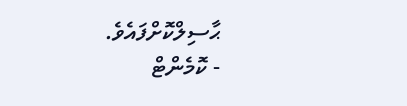ޙާސިލްކޮށްފައެވެ.
- ކޮމެންޓް